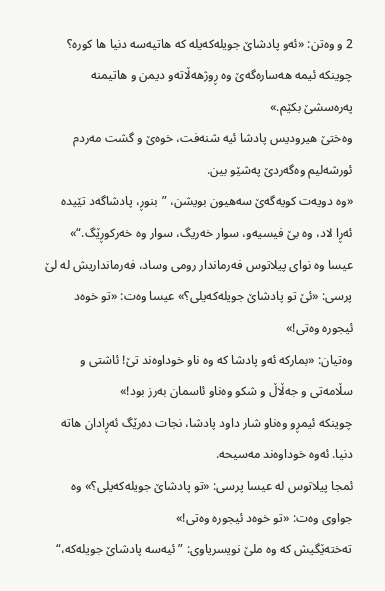2 و وەتن: «ئەو پادشاێ جویلەکەیله که هاتیەسه دنیا ها کوره؟ چوینکه ئیمه هەسارەگەێ وه ڕوژهەڵاتەو دیمن و هاتیمنه پەرەسشێ بکێم.»
وەختێ هیرودیس پادشا ئیه شنەفت، خوەێ و گشت مەردم ئورشەلیم وەگەردێ پەشێو بین.
«وه دویەت کویەگەێ سەهیون بویشن، ”بنوڕ، پادشاگەد تێیده ئەڕا لاد، وه بێ فیسیەو، سوار خەریگ، سوار وه خەرکوڕێگ.“»
عیسا وه نوای پیلاتوس فەرماندار رومی وساد، فەرمانداریش له لێ پرسی: «ئێ تو پادشاێ جویلەکەیلی؟» عیسا وەت: «تو خوەد ئیجوره وەتی!»
وەتیان: «بمارکه ئەو پادشا که وه ناو خوداوەند تێ! ئاشتی و سڵامەتی و جەڵاڵ و شکو وەناو ئاسمان بەرز بود!»
چوینکه ئیمڕو وەناو شار داود پادشا، نجات دەرێگ ئەڕادان هاته دنیا. ئەوه خوداوەند مەسیحه.
ئمجا پیلاتوس له عیسا پرسی: «تو پادشاێ جویلەکەیلی؟» وه جواوی وەت: «تو خوەد ئیجوره وەتی!»
تەختەێگیش که وه ملێ نویسریاوی: ”ئیەسه پادشاێ جویلەکە،“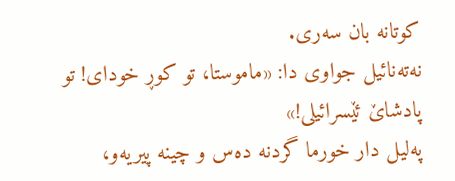کوتانه بان سەری.
نەتەنائیل جواوی دا: «ماموستا، تو کوڕ خودای! تو پادشاێ ئێسرائیلی!»
پەلیل دار خورما گردنه دەس و چینه پیریەو،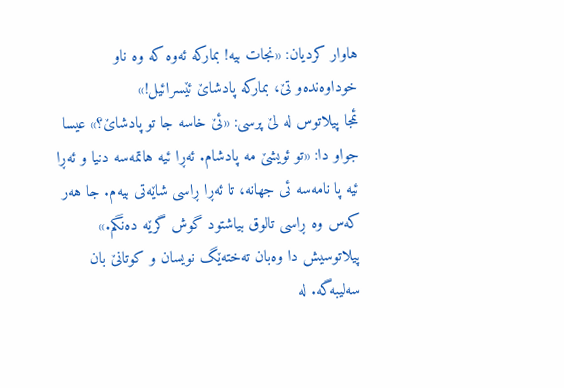هاوار کردیان: «نجات بیه! بمارکه ئەوه که وه ناو خوداوەندەو تێ، بمارکه پادشاێ ئێسرائیل!»
ئمجا پیلاتوس له لێ پرسی: «ئێ خاسه جا تو پادشاێ؟» عیسا جواو دا: «تو ئویشێ مه پادشام. ئەڕا ئیه هاتمەسه دنیا و ئەڕا ئیه پا نامەسه ئی جهانه، تا ئەڕا ڕاسی شاێەتی بیەم. جا هەر کەس وه ڕاسی تالوق بیاشتود گوش گرێه دەنگم.»
پیلاتوسیش دا وەبان تەختەێگ نویسان و کوتانێ بان سەلیبەگه. له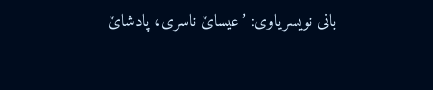بانی نویسریاوی: ’عیساێ ناسری، پادشاێ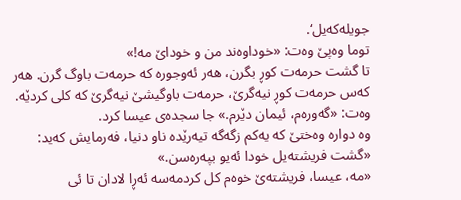جویلەکەیل‘.
توما وەپێ وەت: «خوداوەند من و خوداێ مه!»
تا گشت حرمەت کوڕ بگرن، هەر ئەوجورە که حرمەت باوگ گرن. هەر کەس حرمەت کوڕ نیەگرێ، حرمەت باوگیشێ نیەگرێ که کلی کردێه.
وەت: «گەورەم، ئیمان دێرم.» جا سجدەی عیسا کرد.
وه دواره وەختێ که یەکم زگەگه تیەرێده ناو دنیا، فەرمایش کەید: «گشت فریشتەیل خودا ئەیو بپەرەسن.»
«مه، عیسا، فریشتەێ خوەم کل کردمەسه ئەڕا لادان تا ئی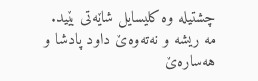چشتیله وه کلیسایل شاێەتی بێید. مه ریشه و نەتەوەێ داود پادشا و هەسارەێ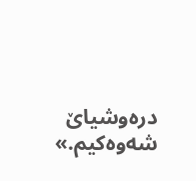درەوشیاێ شەوەکیم.»